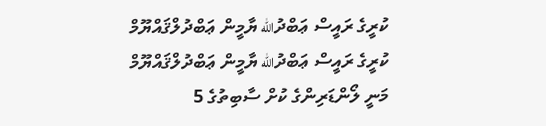ކުރީގެ ރައީސް ޢަބްދުالله ޔާމީން ޢަބްދުލްޤައްޔޫމް
ކުރީގެ ރައީސް ޢަބްދުالله ޔާމީން ޢަބްދުލްޤައްޔޫމް
މަނީ ލޯންޑަރިންގެ ކުށް ސާބިތުގެ 5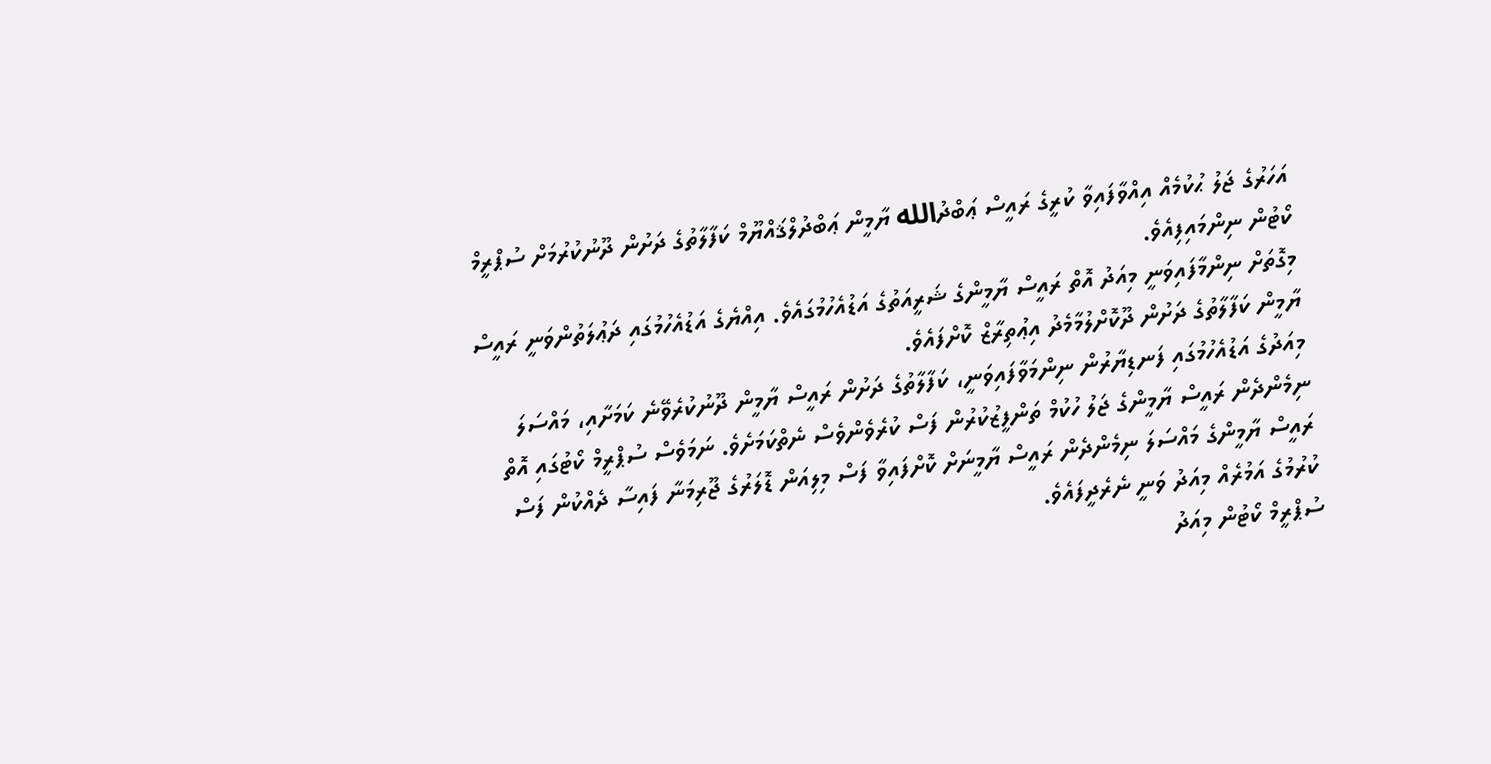އަހަރުގެ ޖަލު ޙުކުމެއް އިއްވާފައިވާ ކުރީގެ ރައީސް ޢަބްދުالله ޔާމީން ޢަބްދުލްޤައްޔޫމް ކަފާލާތުގެ ދަށުން ދޫނުކުރުމަށް ސުޕްރީމް ކޯޓުން ނިންމައިފިއެވެ.
މިގޮތަށް ނިންމާފައިވަނީ މިއަދު އޮތް ރައީސް ޔާމީންގެ ޝަރީއަތުގެ އަޑުއެހުމުގައެވެ. އިއްޔެގެ އަޑުއެހުމުގައި ދަޢުލަތުންވަނީ ރައީސް ޔާމީން ކަފާލާތުގެ ދަށުން ދޫކޮށްލުމާމެދު އިޢުތިރާޒް ކޮށްފައެވެ.
މިއަދުގެ އަޑުއެހުމުގައި ފަނޑިޔާރުން ނިންމަވާފައިވަނީ، ކަފާލާތުގެ ދަށުން ރައީސް ޔާމީން ދޫނުކުރެވޭނެ ކަމަށާއި، މައްސަލަ ނިމެންދެން ރައީސް ޔާމީންގެ ޖަލު ހުކުމް ތަންފީޒުކުރުން ފަސް ކުރެވެންވެސް ނެތްކަމަށެވެ. ނަމަވެސް ސުޕްރީމް ކޯޓުގައި އޮތް ރައީސް ޔާމީންގެ މައްސަލަ ނިމެންދެން ރައީސް ޔާމީނަށް ކޮށްފައިވާ ފަސް މިލިއަން ޑޮލަރުގެ ޖޫރިމަނާ ފައިސާ ދެއްކުން ފަސް ކުރުމުގެ އަމުރެއް މިއަދު ވަނީ ނެރެދީފައެވެ.
ސުޕްރީމް ކޯޓުން މިއަދު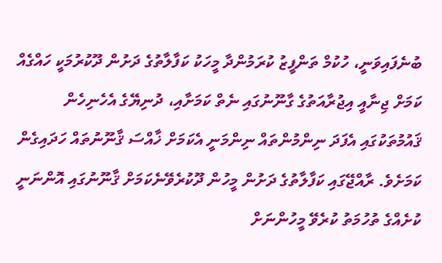ބުނެފައިވަނީ، ހުކުމް ތަންފީޒު ކުރަމުންދާ މީހަކު ކަފާލާތުގެ ދަށުން ދޫކުރުމަކީ ހައްގެއް ކަމަށް ޖިނާއީ އިޖުރާއަތުގެ ގާނޫނުގައި ނެތް ކަމަށާއި، ދުނިޔޭގެ އެހެނިހެން ޤައުމުތަކުގައި އެފަދަ ނިންމުންތައް ނިންމަނީ އެކަމަށް ޚާއްސަ ޤާނޫނުތައް ހަދައިގެން ކަމަށެވެ. ރާއްޖޭގައި ކަފާލާތުގެ ދަށުން މީހުން ދޫކުރެވޭނެކަމަށް ޤާނޫނުގައި އޮންނަނީ ކުށެއްގެ ތުހުމަތު ކުރެވޭ މީހުންނަށް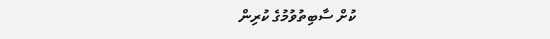ކުށް ސާބިތުވުމުގެ ކުރިން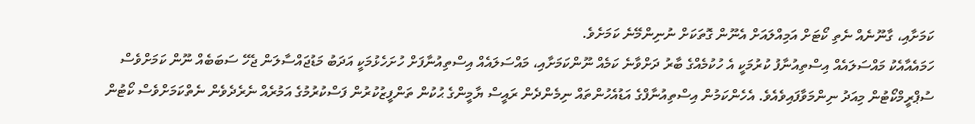ކަމަށާއި، ގާނޫނެއް ނެތި ކޯޓަށް އަމިއްލައަށް އެނޫން ގޮތަކަށް ނުނިންމޭނެ ކަމަށެވެ.
ހަމައެއާއެކު މައްސަލައެއް އިސްތިއުނާފު ކުރުމަކީ އެ ހުކުމެއްގެ ބާރު ދަށްވާނެ ކަމެއް ނޫންކަމަށާއި، މައްސަލައެއް އިސްތިއުނާފަށް ހުށަހެޅުމަކީ އަދަބު މަޑުޖައްސާލަން ޖެހޭ ސަބަބެއް ނޫން ކަމަށްވެސް ސުޕްރީމްކޯޓުން މިއަދު ނިންމަވާފައިވެއެވެ. އެހެންކަމުން އިސްތިއުނާފްގެ އަޑުއެހުންތައް ނިމެންދެން ރައީސް ޔާމީންގެ ޙުކުން ތަންފީޒުކުރުން ފަސްކުރުމުގެ އަމުރެއް ނެރެދެވެން ނެތްކަމަށްވެސް ކޯޓުން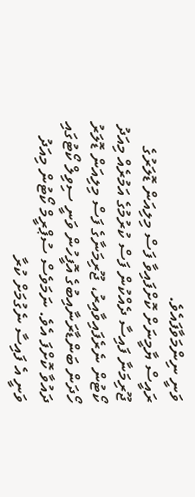ވަނީ ނިންމަވާފައެވެ.
ރައީސް ޔާމީނަށް ކޮށްފައިވާ ފަސް މިލިއަން ޑޮލަރުގެ ޖޫރިމަނާ ފައިސާ ދެއްކުން ފަސް ކުރުމުގެ އަމުރެއް މިއަދު ކޯޓުން ނެރެފައިވާއިރު، ޖޫރިމަނާގެ ފަސް މިލިއަން ޑޮލަރު ހޯދަން ބަންޑާރަނާއިބުގެ އޮފީހުން ވަނީ ސިވިލް ކޯޓުގައި ދައުވާ ކޮށްފަ އެވެ. ނަމަވެސް ސުޕްރީމް ކޯޓުން މިއަދު ވަނީ އެ ފައިސާ ނެގުމަށް ކުރާ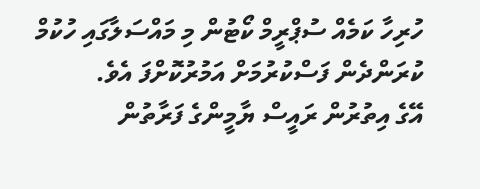ހުރިހާ ކަމެއް ސުޕްރީމް ކޯޓުން މި މައްސަލާގައި ހުކުމް ކުރަންދެން ފަސްކުރުމަށް އަމުރުކޮށްފަ އެވެ.
އޭގެ އިތުރުން ރައީސް ޔާމީންގެ ފަރާތުން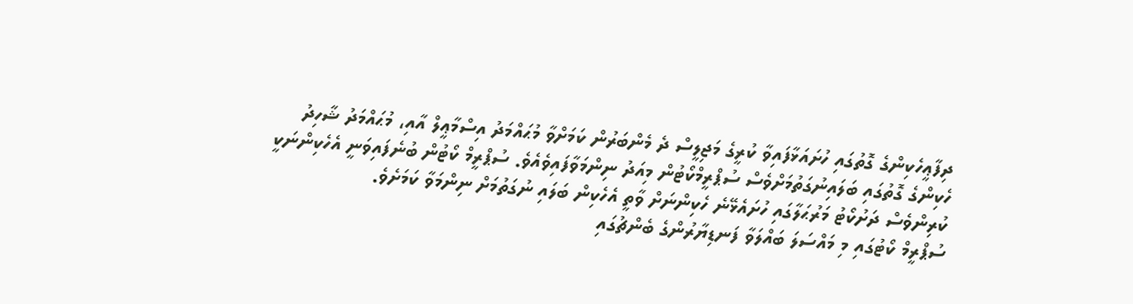ދިފާޢީހެކިންގެ ގޮތުގައި ހުށައަޅާފައިވާ ކުރީގެ މަޖިލީސް ދެ މެންބަރުން ކަމަށްވާ މުޙައްމަދު އިސްމާޢީލް އާއި، މުޙައްމަދު ޝާހިދު ހެކިންގެ ގޮތުގައި ބަލައިނުގަތުމަށްވެސް ސުޕްރީމްކޯޓުން މިއަދު ނިންމަވާފައިވެއެވެ. ސުޕްރީމް ކޯޓުން ބުނެފައިވަނީ އެހެކިންނަކީ ކުރިންވެސް ދަށުކޯޓު މަރުޙަލާގައި ހުށައެޅޭނެ ހެކިންނަށް ވާތީ އެހެކިން ބަލައި ނުގަތުމަށް ނިންމަވާ ކަމަށެވެ.
ސުޕްރީމް ކޯޓުގައި މި މައްސަލަ ބައްލަވާ ފަނޑިޔާރުންގެ ބެންޗުގައި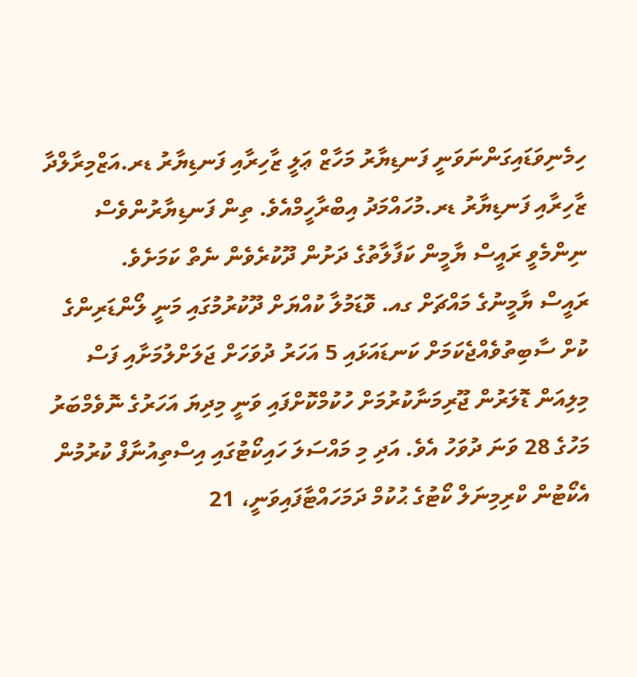ހިމެނިވަޑައިގަންނަވަނީ ފަނޑިޔާރު މަހާޒް ޢަލީ ޒާހިރާއި ފަނޑިޔާރު ޑރ.އަޒްމިރާލްދާ ޒާހިރާއި ފަނޑިޔާރު ޑރ.މުހައްމަދު އިބްރާހީމްއެވެ. ތިން ފަނޑިޔާރުންވެސް ނިންމެވީ ރައީސް ޔާމީން ކަފާލާތުގެ ދަށުން ދޫކުރެވެން ނެތް ކަމަށެވެ.
ރައީސް ޔާމީނުގެ މައްޗަށް ގއ. ވޮޑަމުލާ ކުއްޔަށް ދޫކުރުމުގައި މަނީ ލޯންޑަރިންގެ ކުށް ސާބިތުވެއްޖެކަމަށް ކަނޑައަޅައި 5 އަހަރު ދުވަހަށް ޖަލަށްލުމަށާއި ފަސް މިލިއަން ޑޮލަރުން ޖޫރިމަނާކުރުމަށް ހުކުމްކޮށްފައި ވަނީ މިދިޔަ އަހަރުގެ ނޮވެމްބަރު މަހުގެ 28 ވަނަ ދުވަހު އެވެ. އަދި މި މައްސަލަ ހައިކޯޓުގައި އިސްތިއުނާފް ކުރުމުން އެކޯޓުން ކްރިމިނަލް ކޯޓުގެ ޙުކުމް ދަމަހައްޓާފައިވަނީ، 21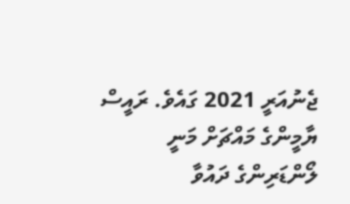ޖެނުއަރީ 2021 ގައެވެ. ރައީސް ޔާމީންގެ މައްޗަށް މަނީ ލޯންޑަރިންގެ ދައުވާ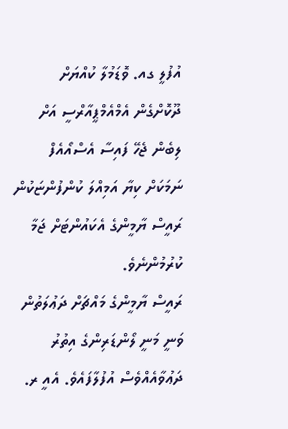އުފުލީ ގއ. ވޮޑަމުލާ ކުއްޔަށް ދޫކޮށްގެން އެމްއެމްޕީއާރްސީ އަށް ލިބެން ޖެހޭ ފައިސާ އެސްއޯއެފް ނަމަކަށް ކިޔާ އަމިއްލަ ކުންފުންޏަކުން ރައީސް ޔާމީންގެ އެކައުންޓަށް ޖަމާ ކުރުމުންނެވެ.
ރައީސް ޔާމީންގެ މައްޗަށް ދަޢުލަތުން ވަނީ މަނީ ލޯންޑަރިންގެ އިތުރު ދަޢުވާއެއްވެސް އުފުލާފައެވެ. އެއީ ރ.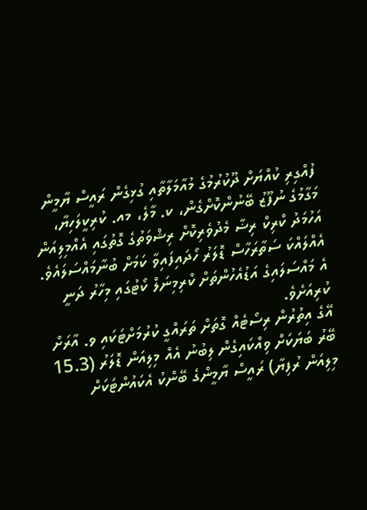ފުއްގިރި ކުއްޔަށް ދޫކުރުމުގެ މުއާމަލާތާއި ގުޅިގެން ރައީސް ޔާމީން މަގާމުގެ ނުފޫޒު ބޭނުންކޮށްގެން، ކ. މާލެ، މއ. ކުރިކީލަހިޔާ، އަހުމަދު ކްރިކް ރިޟާ މެދުވެރިކޮށް ރިޝްވަތުގެ ގޮތުގައި އެއްމިލިއަން އެއްލައްކަ ސަތާރަހާސް ޑޮލަރު ހޯދައިފައިވާ ކަމަށް ބުނާމައްސަލައެވެ. އެ މައްސަލައިގެ އަޑުއެހުންތަށް ކްރިމިނަލް ކޯޓުގައި މިހާރު ދަނީ ކުރިއަށެވެ.
އޭގެ އިތުރުން ރިސޯޓެއް ގޮތަށް ތަރައްގީ ކުރުމަށްޓަކައި ވ. އާރަށް ބޭރު ބަޔަކަށް ވިއްކައިގެން ލިބުނު އެއް މިލިއަން ޑޮލަރު (15.3 މިލިއަން ރުފިޔާ) ރައީސް ޔާމީންގެ ބޭންކު އެކައުންޓަކަށް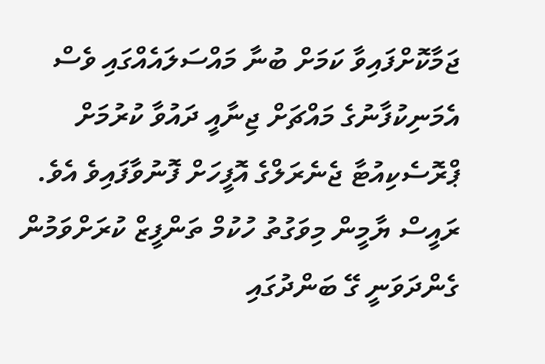ޖަމާކޮށްފައިވާ ކަމަށް ބުނާ މައްސަލައެއްގައި ވެސް އެމަނިކުފާނުގެ މައްޗަށް ޖިނާއީ ދައުވާ ކުރުމަށް ޕްރޮސެކިއުޓާ ޖެނެރަލްގެ އޮފީހަށް ފޮނުވާފައިވެ އެވެ. ރައީސް ޔާމީން މިވަގުތު ހުކުމް ތަންފީޒް ކުރަށްވަމުން ގެންދަވަނީ ގޭ ބަންދުގައި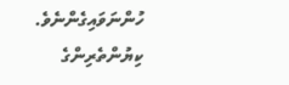ހުންނަވައިގެންނެވެ.
ކިޔުންތެރިންގެ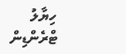ހިޔާލު
ޓްރެންޑިން